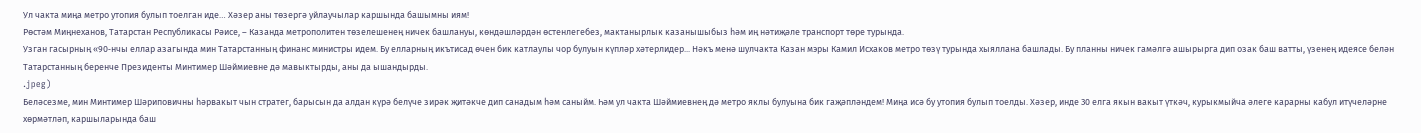Ул чакта миңа метро утопия булып тоелган иде… Хәзер аны төзергә уйлаучылар каршында башымны иям!
Рөстәм Миңнеханов, Татарстан Республикасы Рәисе, – Казанда метрополитен төзелешенең ничек башлануы, көндәшләрдән өстенлегебез, мактанырлык казанышыбыз һәм иң нәтиҗәле транспорт төре турында.
Узган гасырның «90‑нчы еллар азагында мин Татарстанның финанс министры идем. Бу елларның икътисад өчен бик катлаулы чор булуын күпләр хәтерлидер... Нәкъ менә шулчакта Казан мэры Камил Исхаков метро төзү турында хыяллана башлады. Бу планны ничек гамәлгә ашырырга дип озак баш ватты, үзенең идеясе белән Татарстанның беренче Президенты Минтимер Шәймиевне дә мавыктырды, аны да ышандырды.
.jpeg)
Беләсезме, мин Минтимер Шәриповичны һәрвакыт чын стратег, барысын да алдан күрә белүче зирәк җитәкче дип санадым һәм саныйм. Һәм ул чакта Шәймиевнең дә метро яклы булуына бик гаҗәпләндем! Миңа исә бу утопия булып тоелды. Хәзер, инде 30 елга якын вакыт үткәч, курыкмыйча әлеге карарны кабул итүчеләрне хөрмәтләп, каршыларында баш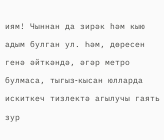иям! Чыннан да зирәк һәм кыю адым булган ул. Һәм, дөресен генә әйткәндә, әгәр метро булмаса, тыгыз‑кысан юлларда искиткеч тизлектә агылучы гаять зур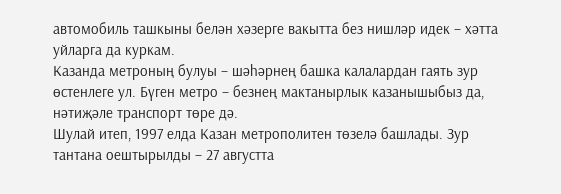автомобиль ташкыны белән хәзерге вакытта без нишләр идек – хәтта уйларга да куркам.
Казанда метроның булуы – шәһәрнең башка калалардан гаять зур өстенлеге ул. Бүген метро – безнең мактанырлык казанышыбыз да, нәтиҗәле транспорт төре дә.
Шулай итеп, 1997 елда Казан метрополитен төзелә башлады. Зур тантана оештырылды – 27 августта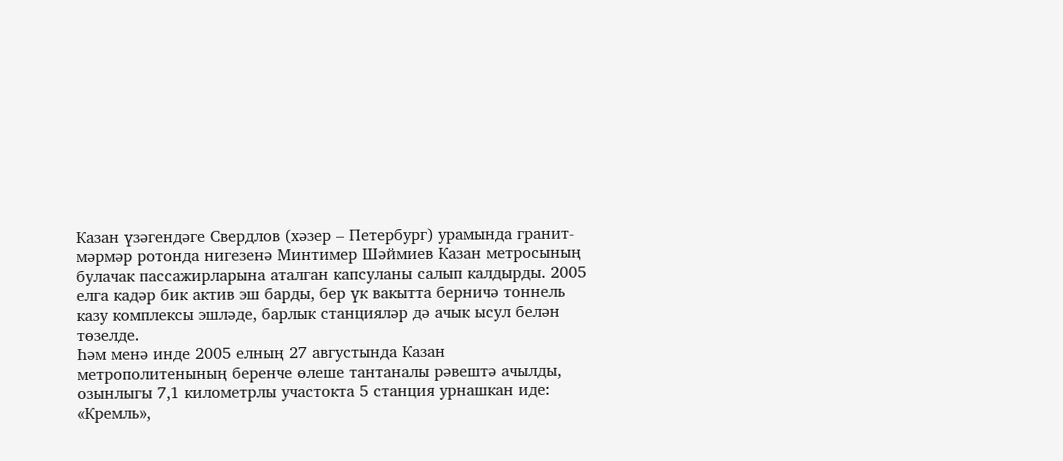Казан үзәгендәге Свердлов (хәзер – Петербург) урамында гранит-мәрмәр ротонда нигезенә Минтимер Шәймиев Казан метросының булачак пассажирларына аталган капсуланы салып калдырды. 2005 елга кадәр бик актив эш барды, бер үк вакытта берничә тоннель казу комплексы эшләде, барлык станцияләр дә ачык ысул белән төзелде.
Һәм менә инде 2005 елның 27 августында Казан метрополитенының беренче өлеше тантаналы рәвештә ачылды, озынлыгы 7,1 километрлы участокта 5 станция урнашкан иде: «Кремль»,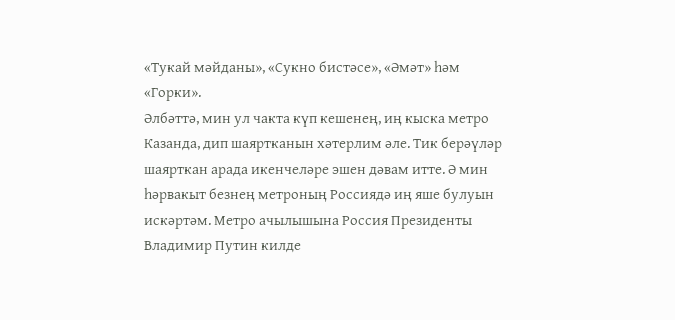«Тукай мәйданы», «Сукно бистәсе», «Әмәт» һәм «Горки».
Әлбәттә, мин ул чакта күп кешенең, иң кыска метро Казанда, дип шаяртканын хәтерлим әле. Тик берәүләр шаярткан арада икенчеләре эшен дәвам итте. Ә мин һәрвакыт безнең метроның Россиядә иң яше булуын искәртәм. Метро ачылышына Россия Президенты Владимир Путин килде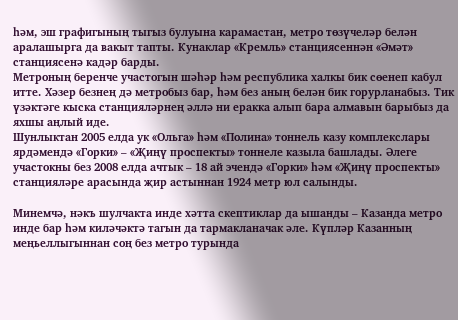һәм, эш графигының тыгыз булуына карамастан, метро төзүчеләр белән аралашырга да вакыт тапты. Кунаклар «Кремль» станциясеннән «Әмәт» станциясенә кадәр барды.
Метроның беренче участогын шәһәр һәм республика халкы бик сөенеп кабул итте. Хәзер безнең дә метробыз бар, һәм без аның белән бик горурланабыз. Тик үзәктәге кыска станцияләрнең әллә ни еракка алып бара алмавын барыбыз да яхшы аңлый иде.
Шунлыктан 2005 елда ук «Ольга» һәм «Полина» тоннель казу комплекслары ярдәмендә «Горки» – «Җиңү проспекты» тоннеле казыла башлады. Әлеге участокны без 2008 елда ачтык – 18 ай эчендә «Горки» һәм «Җиңү проспекты» станцияләре арасында җир астыннан 1924 метр юл салынды.

Минемчә, нәкъ шулчакта инде хәтта скептиклар да ышанды – Казанда метро инде бар һәм киләчәктә тагын да тармакланачак әле. Күпләр Казанның меңьеллыгыннан соң без метро турында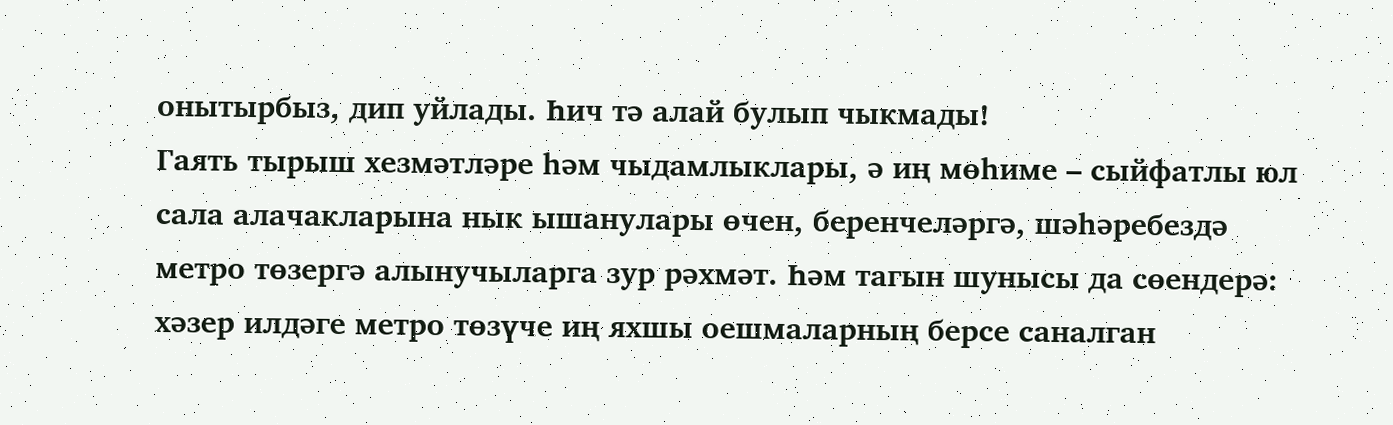онытырбыз, дип уйлады. Һич тә алай булып чыкмады!
Гаять тырыш хезмәтләре һәм чыдамлыклары, ә иң мөһиме – сыйфатлы юл сала алачакларына нык ышанулары өчен, беренчеләргә, шәһәребездә метро төзергә алынучыларга зур рәхмәт. Һәм тагын шунысы да сөендерә: хәзер илдәге метро төзүче иң яхшы оешмаларның берсе саналган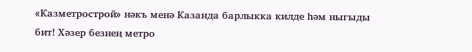«Казметрострой» нәкъ менә Казанда барлыкка килде һәм ныгыды бит! Хәзер безнең метро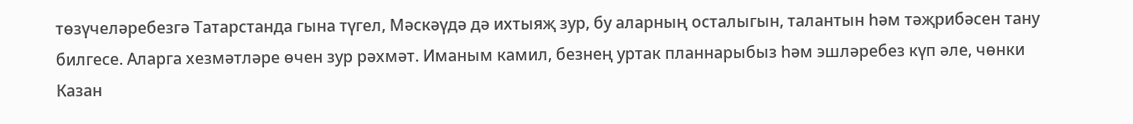төзүчеләребезгә Татарстанда гына түгел, Мәскәүдә дә ихтыяҗ зур, бу аларның осталыгын, талантын һәм тәҗрибәсен тану билгесе. Аларга хезмәтләре өчен зур рәхмәт. Иманым камил, безнең уртак планнарыбыз һәм эшләребез күп әле, чөнки Казан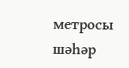метросы шәһәр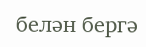белән бергә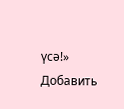үсә!»
Добавить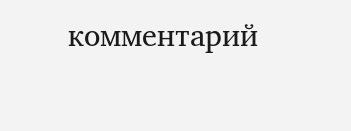комментарий